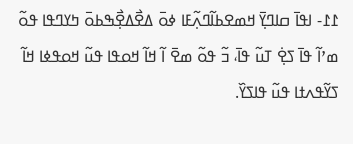߁߁- ߊߟߊ߫ ߛߊߣߌ߲߫ ߞߘߐߕߊ߬ߣߍ߲߬ߓߊ ߦߋ߫ ߡߐ߯ߡߐ߲߯ߒߕߋ߫ ߤߌߣߟߊ ߟߋ߬ ߘߴߊ߬ ߟߊ߫ ߖߐ߲߭ ߠߎ߬ ߟߊ߫، ߏ߬ ߟߋ߬ ߘߐ߫ ߊ߬ ߞߊ߬ ߞߋߟߊ ߟߎ߬ ߞߋߟߦߊ ߞߊ߬ ߖߌ߬ߟߍߙߊ ߟߎ߬ ߟߊߖߌ߰.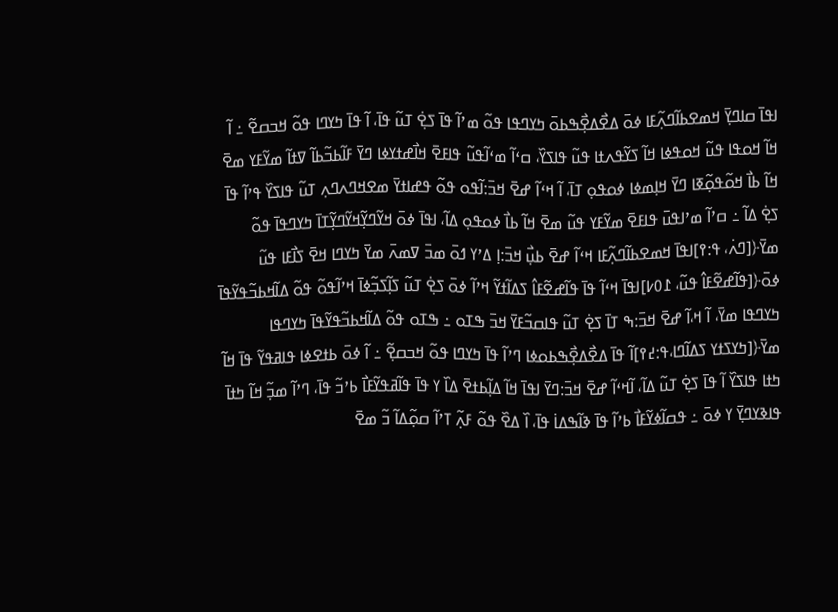ߊߟߊ߫ ߛߊߣߌ߲߫ ߞߘߐߕߊ߬ߣߍ߲߬ߓߊ ߦߋ߫ ߡߐ߯ߡߐ߲߯ߒߕߋ߫ ߤߌߣߟߊ ߟߋ߬ ߘߴߊ߬ ߟߊ߫ ߖߐ߲߭ ߠߎ߬ ߟߊ߫، ߊ߬ ߟߊ߫ ߤߌߣߊ ߟߋ߬ ߞߏߛߐ߬ ߸ ߊ߬ ߞߊ߬ ߞߋߟߊ ߟߎ߬ ߞߋߟߦߊ ߞߊ߬ ߖߌ߬ߟߍߙߊ ߟߎ߬ ߟߊߖߌ߰، ߛߵߊ߬ ߘߵߊ߬ߟߎ߬ ߟߊߓߐ߫ ߞߊ߯ߝߙߌߦߊ ߣߌ߫ ߓߊ߬ߕߏ߬ߕߊ߬ ߜߙߊ߬ ߘߌ߬ߓߌ ߘߐ߫ ߞߊ߬ ߕߊ߯ ߞߋ߬ߟߋ߲߬ߧߊ ߣߌ߫ ߞߊ߲ߘߦߊ ߦߋߟߋ߲ ߠߊ߫، ߊ߬ ߞߵߊ߬ ߝߐ߫ ߞߏ߫:ߊ߬ߟߋ ߟߋ߬ ߟߝߊߙߌ߫ ߘߐߞߣߍߣߍ߲ ߠߎ߬ ߟߊߖߌ߰ ߟߴߊ߬ ߟߊ߫ ߖߐ߲߭ ߡߊ߬ ߸ ߛߴߊ߬ ߘߴߊߟߎ߫ ߟߊߓߐ߫ ߘߌ߬ߓߌ ߟߎ߬ ߘߐ߫ ߞߊ߬ ߕߊ߯ ߦߋߟߋ߲ ߡߊ߬، ߊߟߊ߫ ߦߋ߫ ߞߌ߬ߣߌ߲߬ߞߌ߬ߣߌ߲߬ߠߊ߫ ߤߌߣߟߊ߫ ߟߋ߬ ߘߌ߫﴿[ߣߍ߭، ߟ:߉]ߊߟߊ߫ ߞߘߐߕߊ߬ߣߍ߲߬ߓߊ ߞߵߊ߬ ߝߐ߫ ߕߎ߲߯ ߞߏ߫:ߊ߲ ߡߴߌ ߗߋ߫ ߘߏ߫ ߜߘߍ߫ ߘߌ߫ ߤߌߣߊ ߞߐ߫ ߖߊ߯ߓߊ ߟߎ߬ ߦߋ߫﴿[ߟߊ߬ߝߐ߬ߓߊ߮ ߟߎ߬، ߁߀߇]ߊߟߊ߫ ߞߵߊ߬ ߟߊ߫ ߟߊ߬ߝߐ߬ߓߊ߮ ߖߡߊ߬ߙߌ߬ ߞߴߊ߬ ߦߋ߫ ߖߐ߲߭ ߠߎ߬ ߖߊ߲߬ߖߏ߲߬ߦߊ߫ ߞߴߊ߬ߟߋ߬ ߟߋ߬ ߡߊ߬ߞߕߏ߬ߟߌ߬ߟߊ߫ ߤߌߣߟߊ ߘߌ߫، ߊ߬ ߞ،ߊ߬ ߝߐ߫ ߞߏ߫:ߒ ߠߊ߫ ߖߐ߲߭ ߠߎ߬ ߟߊߛߏ߬ߓߌ߫ ߞߏ߫ ߒߠߋ ߸ ߒߠߋ ߟߋ߬ ߡߊ߬ߞߕߏ߬ߟߌ߬ߟߊ߫ ߤߌߣߟߊ ߘߌ߫﴿[ߤߌߖߙߌ ߖߡߊ߬ߣߊ،ߟ:߄߉]ߊ߬ ߟߊ߫ ߡߐ߯ߡߐ߲߯ߒߕߋߦߊ ߣߴߊ߬ ߟߊ߫ ߤߌߣߊ ߟߋ߬ ߞߏߛߐ߲߬ ߸ ߊ߬ ߦߋ߫ ߕߙߐߦߊ ߟߊߥߟߌ߬ ߟߊ߫ ߞߊ߬ ߤߙߊ ߟߊߖߌ߰ ߊ߬ ߟߊ߫ ߖߐ߲߭ ߠߎ߬ ߡߊ߬، ߊ߬ߞߵߊ߬ ߝߐ߫ ߞߏ߫:ߣߌ߫ ߊߟߊ߫ ߞߊ߬ ߡߊ߲߬ߕߙߐ߫ ߡߊ߰ ߌ ߟߊ߫ ߟߊ߬ߥߟߌ߬ߓߊ߯ ߕߴߏ߬ ߟߊ߫، ߣߴߊ߬ ߘߏ߲߬ ߞߊ߬ ߤߙߊ߫ ߟߊߢߌߣߌ߲߫ ߌ ߦߋ߫ ߸ ߟߛߊ߬ߦߌ߬ߓߊ߯ ߕߴߊ߬ ߟߊ߫ ߢߊ߬ߒߡߊ߭ ߟߊ߫، ߊ߰ ߡߐ߰ ߟߋ߬ ߓߍ߲߬ ߠߴߊ߬ ߛߋ߲߬ߡߊ߬ ߏ߬ ߘߐ߫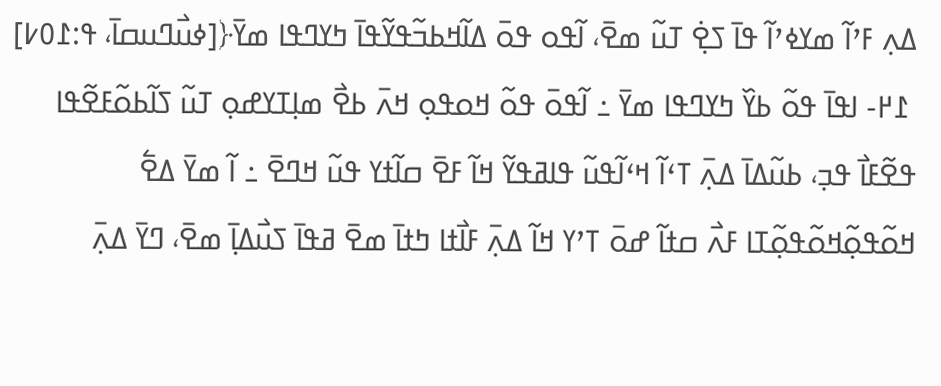ߡߍ߲ ߓߴߊ߬ ߘߌߦߴߊ߬ ߟߊ߫ ߖߐ߲߭ ߠߎ߬ ߘߐ߫، ߊ߬ߟߋ ߟߋ߫ ߡߊ߬ߞߕߏ߬ߟߌ߬ߟߊ߫ ߤߌߣߟߊ ߘߌ߫﴿[ߦߎ߯ߣߎߛߊ߫، ߟ:߁߀߇]
 ߁߂- ߊߟߊ߫ ߟߋ߬ ߕߌ߰ ߤߌߣߟߊ ߘߌ߫ ߸ ߊ߬ߟߋ߫ ߟߋ߬ ߞߋߟߋ߲ ߞߍ߫ ߕߐ߯ ߘߊ߲ߠߌߝߋ߲ ߠߎ߬ ߖߊ߬ߕߋ߬ߓߐ߬ߟߊ ߟߐ߬ߓߊ߯ ߟߏ߲، ߕߎ߬ߡߊ߫ ߡߍ߲߫ ߠߵߊ߬ ߞߵߊ߬ߟߎ߬ ߟߊߥߟߌ߬ ߞߊ߬ ߓߐ߫ ߛߊ߬ߙߌ ߟߎ߬ ߞߣߐ߫ ߸ ߊ߬ ߘߌ߫ ߡߐ߱ ߞߋ߬ߟߋ߲߬ߞߋ߬ߟߋ߲߬ߠߊ ߓߍ߯ ߛߙߊ߬ ߝߋ߫ ߠߴߌ ߞߊ߬ ߡߍ߲߫ ߓߊ߯ߙߊ ߤߙߊ߫ ߘߐ߫ ߥߟߊ߫ ߖߎ߯ߡߊ߲߫ ߘߐ߫، ߣߌ߫ ߡߍ߲߫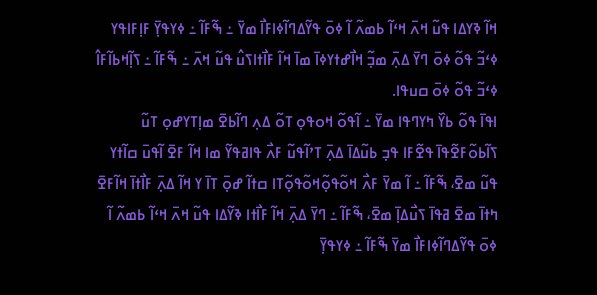ߞߊ߬ ߢߌߡߊ ߟߎ߬ ߞߍ߫ ߞߵߊ߬ ߕߘߍ߬ ߊ߬ ߦߋ߫ ߟߌ߬ߡߣߊ߬ߦߊߓߊ߯ ߘߌ߫ ߸ ߒ߬ߓߊ߬ ߸ ߦߌߟߌ߲߫ ߓߊ߲ߓߊߟߌ ߦߵߏ߬ ߟߋ߬ ߦߋ߫ ߣߌ߫ ߡߍ߲߫ ߘߏ߲߬ ߞߊ߯ߝߙߌߦߊ߫ ߘߊ߫ ߞߊ߬ ߓߊ߯ߙߊߖߎ߮ ߟߎ߬ ߞߍ߫ ߸ ߒ߬ߓߊ߬ ߸ ߖߊ߲߬ߞߕߊ߬ߓߊ߮ ߦߵߏ߬ ߟߋ߬ ߦߋ߫ ߛߎߟߊ.
ߊߟߊ߫ ߟߋ߬ ߕߌ߰ ߤߌߣߟߊ ߘߌ߫ ߸ ߊ߬ߟߋ߬ ߞߋߟߋ߲ ߠߋ߬ ߡߍ߲ ߣߊ߬ߕߐ߫ ߘߊ߲ߠߌߝߋ߲ ߠߎ߬ ߖߊ߬ߕߋ߬ߓߐ߬ߟߊ߫ ߟߐ߬ߓߊ ߟߏ߲ ߕߎ߬ߡߊ߫ ߡߍ߲߫ ߠߴߊ߬ߟߎ߬ ߓߍ߯ ߟߊߥߟߌ߬ ߘߊ ߞߊ߬ ߓߐ߫ ߊ߬ߟߎ߫ ߛߊ߬ߙߌ ߟߎ߬ ߘߐ߫، ߒ߬ߓߊ߬ ߸ ߊ߬ ߘߌ߫ ߓߍ߯ ߞߋ߬ߟߋ߲߬ߞߋ߬ߟߋ߲߬ߠߊ ߛߙߊ߬ ߝߋ߲߫ ߠߊ߫ ߌ ߞߊ߬ ߡߍ߲߫ ߓߊ߯ߙߊ߫ ߞߊ߬ߓߐ߫ ߤߙߊ߫ ߘߐ߫ ߥߟߊ߫ ߖߎ߯ߡߊ߲߫ ߘߐ߫، ߒ߬ߓߊ߬ ߸ ߣߌ߫ ߡߍ߲߫ ߞߊ߬ ߓߊ߯ߙߊ ߢߌ߬ߡߊ ߟߎ߬ ߞߍ߫ ߞߵߊ߬ ߕߘߍ߬ ߊ߬ ߦߋ߫ ߟߌ߬ߡߣߊ߬ߦߊߓߊ߯ ߘߌ߫ ߒ߬ߓߊ߬ ߸ ߦߌߟߌ߲߫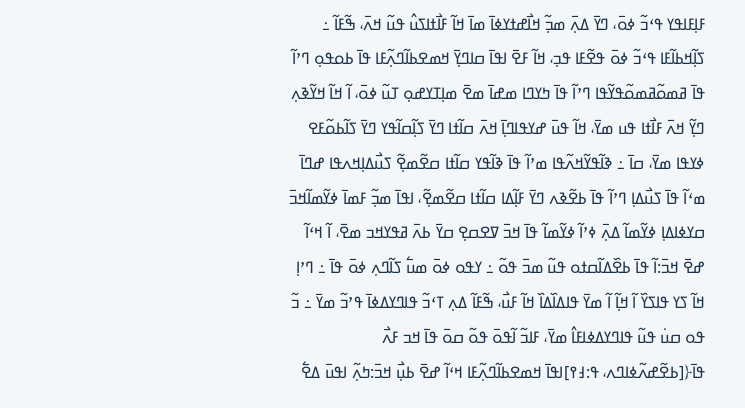ߓߊ߲ߓߊߟߌ ߟߵߏ߬ ߦߋ߫، ߣߌ߫ ߡߍ߲߫ ߘߏ߲߬ ߞߊ߯ߝߙߌߦߊ߫ ߘߊ߫ ߞߊ߬ ߓߊ߯ߙߊߖߎ߮ ߟߎ߬ ߞߍ߫، ߒ߬ߓߊ߬ ߸ ߖߊ߲߬ߞߕߊ߬ߓߊ ߟߵߏ߬ ߦߋ߫ ߟߐ߬ߓߊ ߟߏ߲، ߞߊ߬ ߓߐ߫ ߊߟߊ߫ ߛߊߣߌ߲߫ ߞߘߐߕߊ߬ߣߍ߲߬ߓߊ ߟߊ߫ ߕߋߟߋ߲ ߣߴߊ߬ ߟߊ߫ ߥߘߋ߬ߥߘߋ߬ߟߌ߬ߟߊ ߣߴߊ߬ ߟߊ߫ ߤߌߣߊ ߘߝߊ߫ ߘߐ߫ ߘߊ߲ߠߌߝߋ߲ ߠߎ߬ ߦߋ߫، ߊ߬ ߞߊ߬ ߞߌ߬ߢߍ߲ ߣߌ߲߬ ߞߍ߫ ߓߊ߯ߙߊ ߟߎ ߘߌ߫، ߞߊ߬ ߟߎ߫ ߝߌߟߊߣߊ߲߫ ߞߍ߫ ߛߊ߬ߙߊ ߣߌ߫ ߖߊ߲߬ߛߊ߬ߟߌ ߣߌ߫ ߖߊ߬ߕߋ߬ߓߐ ߦߌߟߊ ߘߌ߫، ߛߊ߫ ߸ ߢߊ߬ߟߌ߬ߞߍ߬ߟߊ ߘߴߊ߬ ߟߊ߫ ߢߊ߬ߟߌ ߛߊ߬ߙߊ ߛߐ߬ߘߐ߲߬ ߖߎ߯ߡߊ߲ߞߍߟߊ ߝߣߊ߫ ߘߵߊ߬ ߟߊ߫ ߖߎ߯ߡߊ߲ ߣߴߊ߬ ߟߊ߫ ߕߐ߬ߢߍ ߣߌ߫ ߓߊ߲߬ߡߊ ߛߊ߬ߙߊ ߛߐ߬ߘߐ߲߬، ߊߟߊ߫ ߘߏ߲߬ ߓߘߊ߫ ߦߌ߬ߘߊ߬ߞߏ߫ ߛߌߦߊߡߊ߲ ߦߌ߬ߘߊ߬ ߡߍ߲߫ ߦߴߊ߬ ߦߌ߬ߘߊ߬ ߟߊ߫ ߞߏ߫ ߜߐߛߐ߲ ߛߌ߫ ߕߍ߫ ߥߟߌߞߏ ߘߐ߫، ߊ߬ ߞߵߊ߬ ߝߐ߫ ߞߏ߫:ߊ߬ ߟߊ߫ ߕߐ߰ߡߊ߬ߛߙߋ ߟߎ߬ ߘߏ߫ ߟߋ߬ ߸ ߌߟߋ ߦߋ߫ ߘߎ߱ ߖߊ߬ߣߍ߲ ߦߋ߫ ߟߊ߫ ߸ ߣߴߊ߲ ߞߊ߬ ߖߌ ߟߊߖߌ߰ ߊ߬ ߞߊ߲߬ ߊ߬ ߘߌ߫ ߟߊߡߊ߰ߡߊ߰ ߞߊ߬ ߓߎ߯، ߒ߬ߓߊ߬ ߡߍ߲ ߠߵߏ߬ ߟߊߣߌߡߦߊ߫ ߟߴߏ߬ ߘߌ߫ ߸ ߏ߬ ߟߋ ߛߎ߭ ߟߎ߬ ߟߊߣߌߡߦߊߓߊ߮ ߘߌ߫، ߓߊߏ߬ ߊ߬ߟߋ߫ ߟߋ߬ ߛߋ߫ ߟߊ߫ ߞߏ ߓߍ߯ ߟߊ߫﴿[ߕߐ߬ߝߍ߬ߦߊߣߍ، ߟ:߃߉]ߊߟߊ߫ ߞߘߐߕߊ߬ߣߍ߲߬ߓߊ ߞߵߊ߬ ߝߐ߫ ߕߎ߲߯ ߞߏ߫:ߤߍ߲߬ ߊߟߎ߫ ߡߐ߱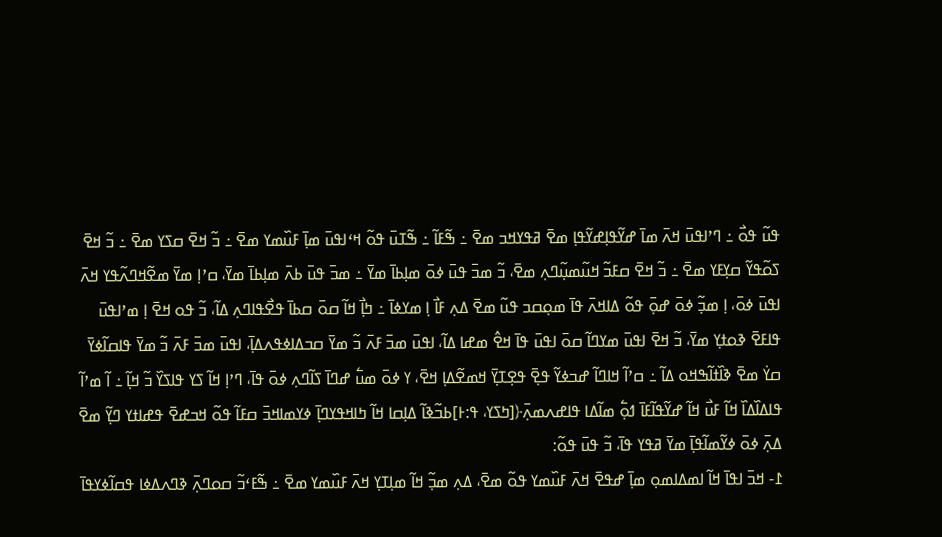ߟߎ߬ ߟߋ߯ ߸ ߣߴߊߟߎ߫ ߞߍ߫ ߘߊ߫ ߝߌ߬ߟߊ߲ߝߌ߬ߟߊ߲ ߘߐ߫ ߥߟߌߞߏ ߘߐ߫ ߸ ߒ߬ߓߊ߬ ߸ ߒ߬ߠߎ߫ ߟߋ߬ ߞߵߊߟߎ߫ ߘߊ߲߫ ߓߎ߰ߘߌ ߘߐ߫ ߸ ߏ߬ ߞߐ߫ ߛߖߌ ߘߐ߫ ߸ ߏ߬ ߞߐ߫ ߖߋ߬ߟߌ߬ ߛߌ߲ߓߌ ߘߐ߫ ߸ ߏ߬ ߞߐ߫ ߛߓߏ߬ ߞߎ߬ߘߎ߲߬ߣߍ߲ ߘߐ߫، ߏ߬ ߘߏ߫ ߟߎ߫ ߦߋ߫ ߘߊ߲ߕߊ߫ ߘߌ߫ ߸ ߘߏ߫ ߟߎ߫ ߕߍ߫ ߘߊ߲ߕߊ߫ ߘߌ߫، ߛߴߊ߲ ߘߌ߫ ߘߐ߬ߞߣߍ߬ߟߌ ߞߍ߫ ߊߟߎ߫ ߦߋ߫، ߊ߲ ߘߏ߲߬ ߦߋ߫ ߝߋ߲߫ ߟߋ߬ ߡߊߞߍ߫ ߟߊ߫ ߘߋ߲ߛߏ ߟߎ߬ ߘߐ߫ ߡߍ߲ ߓߊ߯ ߊ߲ ߘߌߦߊ߫ ߸ ߤߊ߲߯ ߞߊ߬ ߛߋ߫ ߛߕߊ߫ ߟߐ߯ߟߊߣߍ߲ ߡߊ߬، ߏ߬ ߟߋ ߞߐ߫ ߊ߲ ߘߴߊߟߎ߫ ߟߊߓߐ߫ ߢߋߙߌ߲ ߘߌ߫، ߏ߬ ߞߐ߫ ߊߟߎ߫ ߘߌߣߊ߬ ߛߋ߫ ߊߟߎ߫ ߟߊ߫ ߞߐ߮ ߘߝߊ ߡߊ߬، ߊߟߎ߫ ߘߏ߫ ߓߍ߫ ߏ߬ ߘߌ߫ ߛߏߡߊߦߟߍߡߊ߲߫، ߊߟߎ߫ ߘߏ߫ ߓߍ߫ ߏ߬ ߘߌ߫ ߟߊߛߊ߬ߦߌ߫ ߛߌ߭ ߘߐ߫ ߢߊ߰ߙߊ߬ߒߞߋ ߡߊ߬ ߸ ߛߴߊ߬ ߞߊߣߊ߬ ߝߏߦߌ߬ ߟߐ߲߫ ߟߐ߲ߠߌ߲߫ ߞߘߐ߬ߡߊ߲ ߞߐ߫، ߌ ߦߋ߫ ߘߎ߱ ߝߣߊ߫ ߖߊ߬ߣߍ߲ ߦߋ߫ ߟߊ߫، ߣߴߊ߲ ߞߊ߬ ߖߌ ߟߊߖߌ߰ ߏ߬ ߞߊ߲߬ ߸ ߊ߬ ߘߴߊ߬ ߟߊߡߊ߰ߡߊ߰ ߞߊ߬ ߓߎ߯ ߞߊ߬ ߝߌ߬ߟߊ߬ߓߊ߫ ߗߋ߲߱ ߘߊ߬ߡߊ ߟߊߝߍߘߍ߲߫﴿[ߤߖߌ، ߟ:߅]ߕߏ߬ߢߊ߬ ߡߊ߲ߛߊ ߞߊ߬ ߤߊߞߟߌߣߊ߲߫ ߦߌߘߊߞߏ߫ ߛߓߊ߬ ߟߋ߬ ߞߏߝߐ߫ ߟߝߊߙߌ ߣߌ߲߬ ߘߐ߫ ߡߍ߲߫ ߦߋ߫ ߦߌ߬ߘߊ߬ߟߊ߲߫ ߘߌ߫ ߥߟߌ ߟߊ߫، ߏ߬ ߟߎ߫ ߟߋ߬:
߁- ߞߏ߫ ߊߟߊ߫ ߞߊ߬ ߊߘߡߊߘߋ߲ ߘߊ߲߫ ߝߟߐ߫ ߞߍ߫ ߓߎ߰ߘߌ ߟߋ߬ ߘߐ߫، ߡߍ߲ ߘߏ߲߬ ߞߊ߬ ߘߊ߲ߠߌ߲ ߞߍ߫ ߓߎ߰ߘߌ ߘߐ߫ ߸ ߒ߬ߓߵߏ߬ ߛߋߣߍ߲߫ ߢߣߍߡߦߊ ߟߛߊ߬ߦߌߟߊ߫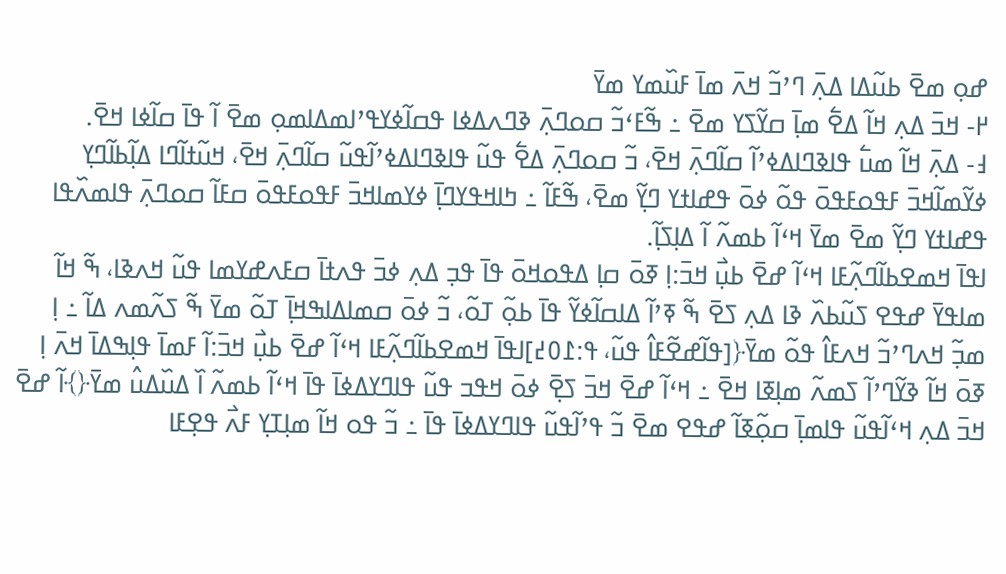ߝߋ߲ ߘߐ߫ ߕߎ߬ߡߊ ߡߍ߲߫ ߣߴߏ߬ ߞߍ߫ ߘߊ߫ ߓߎ߰ߘߌ ߘߌ߫
߂- ߞߏ߫ ߡߍ߲ ߞߊ߬ ߡߐ߱ ߘߊ߲߫ ߛߌ߬ߖߌ ߘߐ߫ ߸ ߒ߬ߓߵߏ߬ ߛߋߣߍ߲߫ ߢߣߍߡߦߊ ߟߛߊ߬ߦߌߟߴߊߘߡߊߘߋ߲ ߘߐ߫ ߊ߬ ߟߊ߫ ߛߊ߬ߦߊ ߞߐ߫.
߃- ߡߍ߲߫ ߞߊ߬ ߘߎ߱ ߟߊߢߣߊߡߦߴߊ߬ ߛߊ߬ߣߍ߲߫ ߞߐ߫، ߏ߬ ߛߋߣߍ߲߫ ߡߐ߱ ߟߎ߬ ߟߊߢߣߊߡߦߴߊ߬ߟߎ߬ ߛߊ߬ߣߍ߲߫ ߞߐ߫، ߞߎ߬ߙߊ߬ߣߊ ߡߊ߲߬ߕߊ߬ߣߌ߲ ߦߌ߬ߘߊ߬ߞߏ߫ ߓߟߋߓߟߋ߫ ߟߋ߬ ߦߋ߫ ߟߝߊߙߌ ߣߌ߲߬ ߘߐ߫، ߒ߬ߓߊ߬ ߸ ߤߊߞߟߌߣߊ߲߫ ߦߌߘߊߞߏ߫ ߓߟߋߓߟߋ߫ ߛߓߊ߬ ߛߋߣߍ߲߫ ߟߊߘߍ߰ߟߊ ߟߝߊߙߌ ߣߌ߲߬ ߘߐ߫ ߘߌ߫ ߞߵߊ߬ ߕߘߍ߬ ߊ߬ ߡߊ߲ߖߊ߲߬.
ߊߟߊ߫ ߞߘߐߕߊ߬ߣߍ߲߬ߓߊ ߞߵߊ߬ ߝߐ߫ ߕߎ߲߯ ߞߏ߫:ߊ߲ ߧߋ߫ ߛߊ߲ ߡߟߋߞߋ߫ ߟߊ߫ ߟߏ߲ ߡߍ߲ ߦߏ߫ ߟߍߙߊ߫ ߛߓߍߝߌߘߊ ߟߎ߬ ߞߍߢߊ، ߒ߬ ߞߊ߬ ߘߊߟߌ߫ ߝߟߐ ߖߎ߬ߕߍ߰ ߢߊ ߡߍ߲ ߖߐ߫ ߒ߬ ߧߴߊ߬ ߡߊߛߊ߬ߦߌ߬ ߟߊ߫ ߕߋ߲߬ ߠߋ߬، ߏ߬ ߦߋ߫ ߛߘߊߡߊߒߞߊ߲߫ ߠߋ߬ ߘߌ߫ ߒ߬ ߖߍ߬ߘߍ ߡߊ߬ ߸ ߊ߲ ߘߏ߲߬ ߞߍߣߴߏ߬ ߞߍߓߊ߮ ߟߋ߬ ߘߌ߫﴿[ߟߊ߬ߝߐ߬ߓߊ߮ ߟߎ߬، ߟ:߁߀߄]ߊߟߊ߫ ߞߘߐߕߊ߬ߣߍ߲߬ߓߊ ߞߵߊ߬ ߝߐ߫ ߕߎ߲߯ ߞߏ߫:ߊ߬ ߓߘߊ߫ ߟߊ߲ߒߡߊ߫ ߞߍ߫ ߊ߲ ߧߋ߫ ߞߊ߬ ߢߌ߬ߣߴߊ߬ ߖߘߍ߬ ߘߊ߲ߧߊ ߞߐ߫ ߸ ߞߵߊ߬ ߝߐ߫ ߞߏ߫ ߖߐ߲߫ ߦߋ߫ ߞߟߏ ߟߎ߬ ߟߊߣߌߡߦߊ߫ ߟߊ߫ ߞߵߊ߬ ߕߘߍ߬ ߊ߰ ߡߎ߰ߡߎ߮ ߘߌ߫﴿﴾ߊ߬ ߝߐ߫ ߞߏ߫ ߡߍ߲ ߞߵߊ߬ߟߎ߬ ߟߊߘߊ߲߫ ߛߋ߲߬ߧߊ߬ ߝߟߐ ߘߐ߫ ߏ߬ ߟߴߊ߬ߟߎ߬ ߟߊߣߌߡߦߊ߫ ߟߊ߫ ߸ ߏ߬ ߟߋ ߞߊ߬ ߘߊ߲ߠߌ߲ ߓߍ߯ ߟߐ߲ߓߊ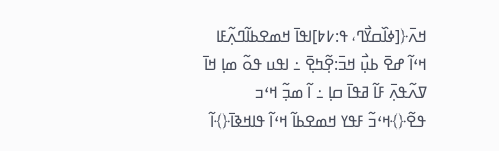ߞߍ߫﴿[ߦߊ߰ߛߌ߯ߣ، ߟ:߇߈]ߊߟߊ߫ ߞߘߐߕߊ߬ߣߍ߲߬ߓߊ ߞߵߊ߬ ߝߐ߫ ߕߎ߲߯ ߞߏ߫:ߐ߲߬ߤߐ߲߫ ߸ ߊߟߎ ߟߋ߬ ߘߊ߲ ߞߊ߫ ߜߍ߬ߟߍ߲߫ ߓߊ߬ ߥߟߊ߫ ߛߊ߲ ߸ ߊ߬ ߘߏ߲߬ ߞߵߏ ߟߐ߬﴿﴾ߞߵߏ߬ ߓߟߌ ߞߘߐߕߊ߬ ߞߵߊ߬ ߟߊߞߢߊ߫﴿﴾ߊ߬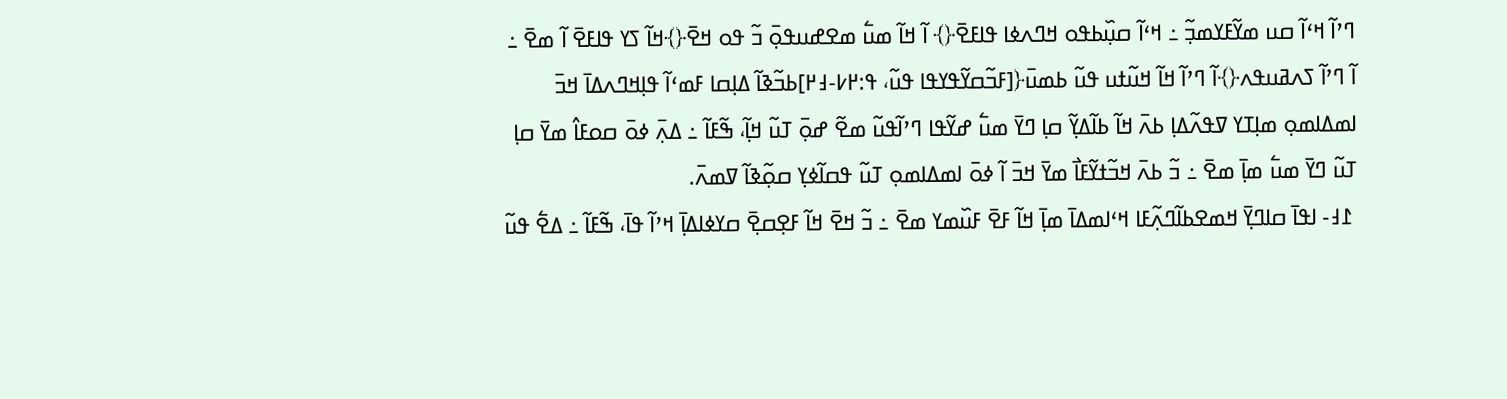ߣߴߊ߬ ߞߵߊ߬ ߛߎ ߘߌ߬ߓߌߘߏ߲߬ ߸ ߞߵߊ߬ ߛߎ߲߰ߕߟߋ ߞߣߍߦߊ ߟߊߓߐ߫﴿﴾ ߊ߬ ߞߊ߬ ߘߎ߱ ߘߐߝߎߟߋ߲߫ ߏ߬ ߟߋ ߞߐ߫﴿﴾ߞߊ߬ ߖߌ ߟߊߓߐ߫ ߊ߬ ߘߐ߫ ߸ ߊ߬ ߣߴߊ߬ ߖߍߥߎߟߍ﴿﴾ߊ߬ ߣߴߊ߬ ߞߊ߬ ߞߎ߬ߙߎ ߟߎ߬ ߕߘߎ߫﴿[ߓߏ߬ߛߌ߬ߟߌߟߊ ߟߎ߬، ߟ:߂߇-߃߂]ߕߏ߬ߢߊ߬ ߡߊ߲ߛߊ ߓߘߵߊ߬ ߟߊ߲ߞߣߍߡߊ߫ ߞߏ߫ ߊߘߡߊߘߋ߲ ߘߊ߲ߠߌ ߜߟߍ߬ߡߊ߲ ߕߍ߫ ߞߊ߬ ߕߊ߬ߡߌ߲߬ ߛߊ߲ ߣߌ߫ ߘߎ߱ ߝߌ߬ߟߊ ߣߴߊ߬ߟߎ߬ ߘߐ߬ ߝߋ߲߫ ߠߎ߬ ߞߊ߲߬، ߒ߬ߓߊ߬ ߸ ߡߍ߲߫ ߦߋ߫ ߛߋߓߊ߮ ߘߌ߫ ߛߊ߲ ߠߎ߬ ߣߌ߫ ߘߎ߱ ߘߊ߲߫ ߘߐ߫ ߸ ߏ߬ ߕߍ߫ ߞߏ߬ߙߌ߬ߓߊ߯ ߘߌ߫ ߞߏ߫ ߊ߬ ߦߋ߫ ߊߘߡߊߘߋ߲ ߠߎ߬ ߟߛߊ߬ߦߌ߲ ߛߋ߲߬ߢߊ߬ ߜߘߍ߫.
 ߁߃- ߊߟߊ߫ ߛߊߣߌ߲߫ ߞߘߐߕߊ߬ߣߍ߲߬ߓߊ ߞߵߊߘߡߊ߫ ߘߊ߲߫ ߞߊ߬ ߓߐ߫ ߓߎ߰ߘߌ ߘߐ߫ ߸ ߏ߬ ߞߐ߫ ߞߊ߬ ߓߐ߲ߛߐ߲߫ ߛߌߦߊߡߊ߲߫ ߞߴߊ߬ ߟߊ߫، ߒ߬ߓߊ߬ ߸ ߡߐ߱ ߟߎ߬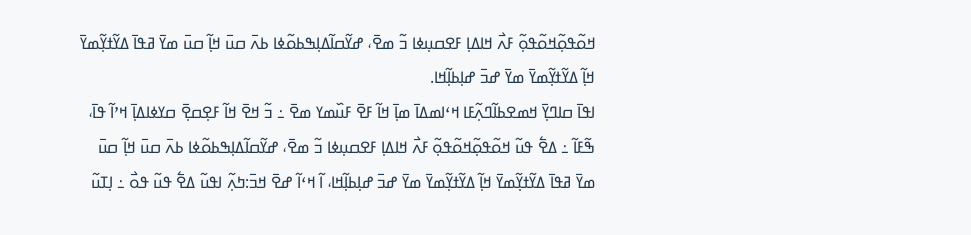ߞߋ߬ߟߋ߲߬ߞߋ߬ߟߋ߲߬ ߓߍ߯ ߞߊߡߊ߲ ߓߐߛߎ߲ߦߊ ߏ߬ ߘߐ߫، ߝߌ߬ߛߊ߬ߡߊ߲ߒߕߋ߬ߦߊ ߕߍ߫ ߛߎ߫ ߞߊ߲߬ ߛߎ߫ ߘߌ߫ ߥߟߊ߫ ߡߌ߬ߙߌ߲߬ߘߌ߫ ߞߊ߲߬ ߡߌ߬ߙߌ߲߬ߘߌ߫ ߘߌ߫ ߝߏ߫ ߝߊ߲ߕߊ߲߬ߞߊ.
ߊߟߊ߫ ߛߊߣߌ߲߫ ߞߘߐߕߊ߬ߣߍ߲߬ߓߊ ߞߵߊߘߡߊ߫ ߘߊ߲߫ ߞߊ߬ ߓߐ߫ ߓߎ߰ߘߌ ߘߐ߫ ߸ ߏ߬ ߞߐ߫ ߞߊ߬ ߓߐ߲ߛߐ߲߫ ߛߌߦߊߡߊ߲߫ ߞߴߊ߬ ߟߊ߫، ߒ߬ߓߊ߬ ߸ ߡߐ߱ ߟߎ߬ ߞߋ߬ߟߋ߲߬ߞߋ߬ߟߋ߲߬ ߓߍ߯ ߞߊߡߊ߲ ߓߐߛߎ߲ߦߊ ߏ߬ ߘߐ߫، ߝߌ߬ߛߊ߬ߡߊ߲ߒߕߋ߬ߦߊ ߕߍ߫ ߛߎ߫ ߞߊ߲߬ ߛߎ߫ ߘߌ߫ ߥߟߊ߫ ߡߌ߬ߙߌ߲߬ߘߌ߫ ߞߊ߲߬ ߡߌ߬ߙߌ߲߬ߘߌ߫ ߘߌ߫ ߝߏ߫ ߝߊ߲ߕߊ߲߬ߞߊ، ߊ߬ ߞߵߊ߬ ߝߐ߫ ߞߏ߫:ߤߍ߲߬ ߊߟߎ߬ ߡߐ߱ ߟߎ߬ ߟߋ߯ ߸ ߊ߲ߠߎ߬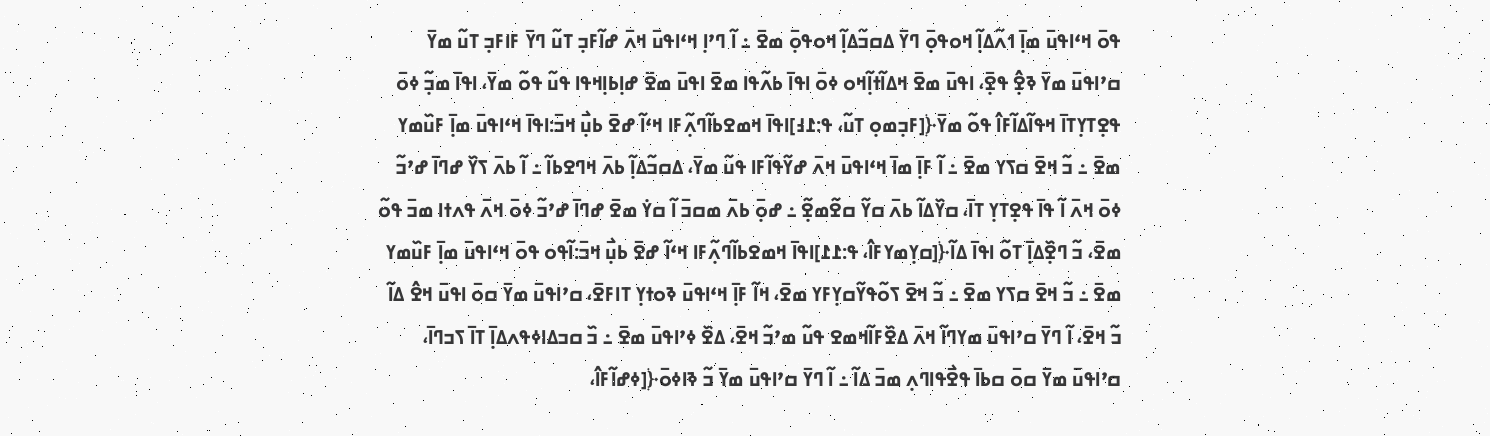ߟߋ߫ ߞߵߊߟߎ߫ ߘߊ߲߫ ߗߍ߬ߡߊ߲߬ ߞߋߟߋ߲߫ ߣߌ߫ ߡߛߏ߬ߡߊ߲߬ ߞߋߟߋ߲߫ ߘߐ߫ ߸ ߊ߬ ߣߴߊ߲ ߞߵߊߟߎ߫ ߞߍ߫ ߝߊ߬ߓߏ߲ ߠߎ߬ ߣߌ߫ ߓߊߓߏ߲ ߠߎ߬ ߘߌ߫ ߛߴߊߟߎ߫ ߘߌ߫ ߢߐ߲߮ ߟߐ߲߫، ߊߟߎ߫ ߘߐ߫ ߞߡߊ߬ߙߊ߲߬ߞߋ ߦߋ߫ ߊߟߊ߫ ߕߍ߬ߟߊ ߘߐ߫ ߊߟߎ߫ ߘߐ߫ ߝߊ߲ߕߊ߲ߞߟߊ ߟߎ߬ ߟߋ߬ ߘߌ߫، ߊߟߊ߫ ߘߏ߲߬ ߦߋ߫ ߟߐ߲ߠߌ߲ߠߊ߫ ߞߟߊ߬ߡߊ߬ߓߊ߮ ߟߋ߬ ߘߌ߫﴿[ߓߏ߲ߘߋ߲ ߠߎ߬، ߟ:߁߃]ߊߟߊ߫ ߞߘߐߕߊ߬ߣߍ߲߬ߓߊ ߞߵߊ߬ ߝߐ߫ ߕߎ߲߯ ߞߏ߫:ߊߟߊ߫ ߞߵߊߟߎ߫ ߘߊ߲߫ ߓߎ߰ߘߌ ߘߐ߫ ߸ ߏ߬ ߞߐ߫ ߛߖߌ ߘߐ߫ ߸ ߊ߬ ߓߊ߲߫ ߘߊ߫ ߞߵߊߟߎ߫ ߞߍ߫ ߝߌ߬ߟߊ߬ߓߊ ߟߎ߬ ߘߌ߫، ߡߛߏ߬ߡߊ߲߬ ߕߍ߫ ߞߣߐߕߊ߬ ߸ ߊ߬ ߕߍ߫ ߖߌ߰ ߝߣߊ߫ ߝߴߏ߬ ߦߋ߫ ߞߍ߫ ߊ߬ ߟߊ߫ ߟߐ߲ߠߌ߲ ߠߊ߫، ߛߌ߰ߡߊ߬ ߕߍ߫ ߛߌ߬ ߛߐ߬ߘߐ߲߬ ߸ ߝߋ߲߫ ߕߍ߫ ߘߛߏ߫ ߊ߬ ߛߌ߭ ߘߐ߫ ߝߣߊ߫ ߝߴߏ߬ ߦߋ߫ ߞߍ߫ ߟߍߙߊ ߘߏ߫ ߟߋ߬ ߘߐ߫، ߏ߬ ߣߐ߲߰ߡߊ߲߫ ߠߋ߬ ߊߟߊ߫ ߡߊ߬﴿[ߛߌ߲ߘߌߓߊ߮، ߟ:߁߁]ߊߟߊ߫ ߞߘߐߕߊ߬ߣߍ߲߬ߓߊ ߞߵߊ߬ ߝߐ߫ ߕߎ߲߯ ߞߏ߫:ߊ߬ߟߋ ߟߋ߫ ߞߵߊߟߎ߫ ߘߊ߲߫ ߓߎ߰ߘߌ ߘߐ߫ ߸ ߏ߬ ߞߐ߫ ߛߖߌ ߘߐ߫ ߸ ߏ߬ ߞߐ߫ ߖߋ߬ߟߌ߬ߛߌ߲ߓߌ ߘߐ߫، ߞߊ߬ ߓߊ߲߫ ߞߵߊߟߎ߫ ߢߋߙߌ߲ ߠߊߓߐ߫، ߛߴߊߟߎ߫ ߘߌ߫ ߛߋ߫ ߊߟߎ߫ ߞߐ߮ ߡߊ߬ ߏ߬ ߞߐ߫، ߊ߬ ߣߌ߫ ߛߴߊߟߎ߫ ߘߌߣߊ߬ ߞߍ߫ ߡߐ߰ߓߊ߬ߞߘߐ ߟߎ߬ ߘߴߏ߬ ߞߐ߫، ߡߐ߰ ߦߴߊߟߎ߫ ߘߐ߫ ߸ ߏ߰ ߛߏߡߊߦߟߍߡߊ߲߫ ߠߊ߫ ߖߏߣߊ߫، ߛߴߊߟߎ߫ ߘߌ߫ ߛߋ߫ ߛߕߊ߫ ߟߐ߯ߟߊߣߍ߲ ߘߏ߫ ߡߊ߬ ߸ ߊ߬ ߣߌ߫ ߛߴߊߟߎ߫ ߘߌ߫ ߏ߬ ߢߊߦߋ߫﴿[ߦߝߊ߬ߓߊ߮،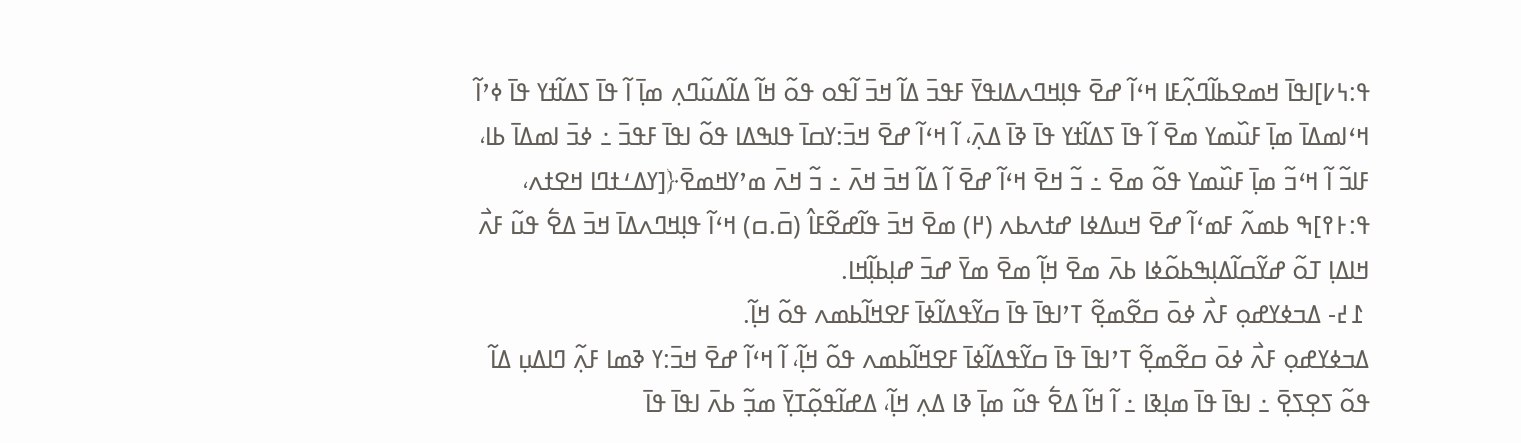ߟ:߆߇]ߊߟߊ߫ ߞߘߐߕߊ߬ߣߍ߲߬ߓߊ ߞߵߊ߬ ߝߐ߫ ߟߊ߲ߞߣߍߡߊߟߌ߫ ߓߟߏ߫ ߡߊ߬ ߞߏ߫ ߊ߬ߟߋ ߟߋ߬ ߞߊ߬ ߡߊ߬ߡߎ߬ߣߍ߲ ߘߊ߲߫ ߊ߬ ߟߊ߫ ߖߡߊ߬ߙߌ ߟߊ߫ ߦߴߊ߬ ߞߵߊߘߡߊ߫ ߘߊ߲߫ ߓߎ߰ߘߌ ߘߐ߫ ߊ߬ ߟߊ߫ ߖߡߊ߬ߙߌ ߟߊ߫ ߢߊ߫ ߡߍ߲߫، ߊ߬ ߞߵߊ߬ ߝߐ߫ ߞߏ߫:ߌߛߊ߫ ߟߊߒߡߊ ߟߋ߬ ߊߟߊ߫ ߓߟߏ߫ ߸ ߦߏ߫ ߊߘߡߊ߫ ߕߊ، ߓߊߏ߬ ߊ߬ ߞߵߏ߬ ߘߊ߲߫ ߓߎ߰ߘߌ ߟߋ߬ ߘߐ߫ ߸ ߏ߬ ߞߐ߫ ߞߵߊ߬ ߝߐ߫ ߊ߬ ߡߊ߬ ߞߏ߫ ߞߍ߫ ߸ ߏ߬ ߞߍ߫ ߘߴߌߞߘߐ߫﴿[ߌߡߑߙߣߊ ߞߐߙߍ، ߟ:߅߉]ߒ ߕߘߍ߬ ߓߘߵߊ߬ ߝߐ߫ ߞߎߡߦߊ ߝߙߍߕߍ (߂) ߘߐ߫ ߞߏ߫ ߟߊ߬ߝߐ߬ߓߊ߮ (ߛ߫.ߛ) ߞߵߊ߬ ߟߊ߲ߞߣߍߡߊ߫ ߞߏ߫ ߡߐ߱ ߟߎ߬ ߓߍ߯ ߞߊߡߊ߲ ߠߋ߬ ߝߌ߬ߛߊ߬ߡߊ߲ߒߕߋ߬ߦߊ ߕߍ߫ ߘߐ߫ ߞߊ߲߬ ߘߐ߫ ߘߌ߫ ߝߏ߫ ߝߊ߲ߕߊ߲߬ߞߊ.
 ߁߄- ߡߏߦߌߝߋ߲ ߓߍ߯ ߦߋ߫ ߛߐ߬ߘߐ߲߬ ߠߴߊߟߊ߫ ߟߊ߫ ߛߌ߬ߟߡߊ߬ߦߊ߫ ߓߐߞߊ߬ߕߘߍ ߟߋ߬ ߞߊ߲߬.
ߡߏߦߌߝߋ߲ ߓߍ߯ ߦߋ߫ ߛߐ߬ߘߐ߲߬ ߠߴߊߟߊ߫ ߟߊ߫ ߛߌ߬ߟߡߊ߬ߦߊ߫ ߓߐߞߊ߬ߕߘߍ ߟߋ߬ ߞߊ߲߬، ߊ߬ ߞߵߊ߬ ߝߐ߫ ߞߏ߫:ߌ ߢߘߊ ߓߍ߲߬ ߣߊߡߎ߲ ߡߊ߬ ߟߋ߬ ߖߐ߲ߖߐ߲߫ ߸ ߊߟߊ߫ ߟߊ߫ ߘߊ߲ߢߊ ߸ ߊ߬ ߞߊ߬ ߡߐ߱ ߟߎ߬ ߘߊ߲߫ ߢߊ ߡߍ߲ ߞߊ߲߬، ߡߝߊ߬ߟߋ߲߬ߠߌ߲߫ ߘߏ߲߬ ߕߍ߫ ߊߟߊ߫ ߟߊ߫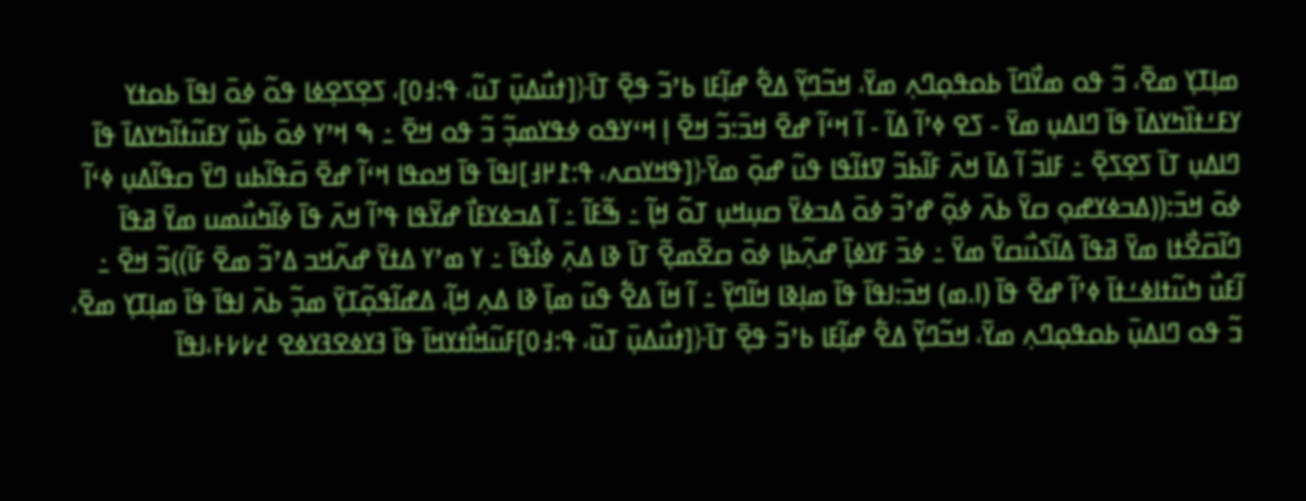ߘߊ߲ߠߌ߲ ߘߐ߫، ߏ߬ ߟߋ ߘߌ߯ߣߊ߫ ߕߋߟߋ߲ߣߍ߲ ߘߌ߫، ߞߏ߬ߣߌ߲߬ ߡߐ߱ ߝߊ߲߬ߓߊ ߕߴߏ߬ ߟߐ߲߫ ߠߊ߫﴿[ߙߎ߯ߡߎ߲߫ ߠߎ߬، ߟ:߃߀]، ߖߐ߲ߖߐ߲ߦߊ ߟߋ߬ ߦߋ߫ ߊߟߊ߫ ߕߋߙߌ ߌߓߑߙߊ߰ߤߌߡߊ߫ ߟߊ߫ ߣߊߡߎ߲ ߘߌ߫ - ߖߐ ߦߴߊ߬ ߡߊ߬ - ߊ߬ ߞߵߊ߬ ߝߐ߫ ߞߏ߫:ߏ߬ ߞߐ߫ ߊ߲ ߞߵߌߟߋ ߦߟߌߘߏ߲߬ ߏ߬ ߟߋ ߞߐ߫ ߸ ߒ ߞߴߌ ߦߋ߫ ߕߎ߲߰ ߌߓߎ߬ߙߊ߬ߤߌߡߊ߫ ߟߊ߫ ߣߊߡߎ߲ ߠߊ߫ ߖߐ߲ߖߐ߲߫ ߸ ߓߊߏ߬ ߊ߬ ߡߊ߫ ߞߍ߫ ߓߊ߬ߕߏ߬ ߜߙߊ߬ߟߊ ߟߎ߬ ߝߋ߲߫ ߘߌ߫﴿[ߟߞߌߛߍ، ߟ:߁߂߃]ߊߟߊ߫ ߟߊ߫ ߞߋߟߊ ߞߵߊ߬ ߝߐ߫ ߛ߫ߟߊ߬ߕߎ ߣߌ߫ ߛߟߊ߬ߡߎ߲ ߦߵߊ߬ ߦߋ߫ ߞߏ߫:((ߡߏߦߌߝߋ߲ ߛߌ߫ ߕߍ߫ ߦߋ߲߬ ߝߴߏ߬ ߦߋ߫ ߡߏߦߌ߫ ߛߎ߲ߞߎ߲ ߠߋ߬ ߞߊ߲߬ ߸ ߒ߬ߓߊ߬ ߸ ߊ߬ ߡߏߦߌߓߊ߯ ߝߌ߬ߟߊ ߟߴߊ߬ ߞߍ߫ ߟߊ߫ ߦߊ߬ߤߎ߯ߘߎ ߘߌ߫ ߥߟߊ߫ ߣߊ߬ߛ߫ߐ߯ߙߊ ߘߌ߫ ߥߟߊ߫ ߡߊ߬ߖߎ߯ߛߌ߫ ߘߌ߫ ߸ ߦߏ߫ ߓߌߦߊ߲߫ ߝߍ߲߬ߕߊ߲ ߦߋ߫ ߛߐ߬ߘߐ߲߬ ߠߊ߫ ߢߊ ߡߍ߲߫ ߦߊ߯ߟߊ߫ ߸ ߌ ߘߴߌ ߡߙߌ߫ ߝߍ߬ߞߏ ߡߴߏ߬ ߘߐ߫ ߓߊ߬))ߏ߬ ߞߐ߫ ߸ ߊ߬ߓߎ߯ ߤߎ߬ߙߊߦߑߙߊ߫ ߦߴߊ߬ ߝߐ߫ ߟߊ߫ (ߊ.ߘ) ߞߏ߫:ߊߟߊ߫ ߟߊ߫ ߘߊ߲ߢߊ ߞߊ߬ߣߌ߲߫ ߸ ߊ߬ ߞߊ߬ ߡߐ߱ ߟߎ߬ ߘߊ߲߫ ߢߊ ߡߍ߲ ߞߊ߲߬، ߡߝߊ߬ߟߋ߲߬ߠߌ߲߫ ߘߏ߲߬ ߕߍ߫ ߊߟߊ߫ ߟߊ߫ ߘߊ߲ߠߌ߲ ߘߐ߫، ߏ߬ ߟߋ ߣߊߡߎ߲߫ ߕߋߟߋ߲ߣߍ߲ ߘߌ߫، ߞߏ߬ߣߌ߲߬ ߡߐ߱ ߝߊ߲߬ߓߊ ߕߴߏ߬ ߟߐ߲߫ ߠߊ߫﴿[ߙߎ߯ߡߎ߲߫ ߠߎ߬، ߟ:߃߀]ߓߎ߬ߞߊ߯ߙߌߞߊ߫ ߟߊ߫ ߔߌߦߐߔߌߦߐ ߄߇߇߅،ߊߟߊ߫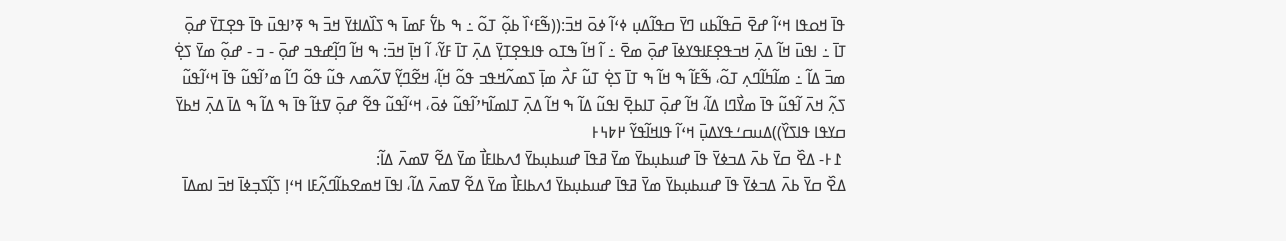ߟߊ߫ ߞߋߟߊ ߞߵߊ߬ ߝߐ߫ ߛ߫ߟߊ߬ߕߎ ߣߌ߫ ߛߟߊ߬ߡߎ߲ ߦߵߊ߬ ߦߋ߫ ߞߏ߫:((ߒ߬ߓߵߊ߰ ߕߋ߲߬ ߠߋ߬ ߸ ߒ ߕߌ߱ ߓߘߊ߫ ߒ ߖߊ߰ߡߊߙߌ߫ ߞߏ߫ ߒ ߧߴߊߟߎ߫ ߟߊ߫ ߟߐ߲ߠߌ߫ ߝߋ߲߫ ߠߊ߫ ߸ ߊߟߎ߫ ߞߊ߬ ߡߍ߲߫ ߞߏߟߐ߲ߓߊߟߌߦߊ߫ ߝߋ߲߫ ߘߐ߫ ߸ ߊ߬ ߞߊ߬ ߒߠߋ ߟߊߟߐ߲ߠߌ߲߫ ߡߍ߲߫ ߠߊ߫ ߓߌ߬، ߊ߬ ߞߊ߲߫ ߞߏ߫: ߒ ߞߊ߬ ߣߊ߲߬ߝߟߏ ߝߋ߲߫ - ߏ - ߝߋ߲߬ ߘߌ߫ ߖߐ߲߭ ߘߏ߫ ߡߊ߬ ߸ ߘߊ߬ߤߊ߬ߣߍ߲ ߠߋ߬، ߒ߬ߓߊ߬ ߒ ߞߊ߬ ߒ ߠߊ߫ ߖߐ߲߭ ߠߎ߬ ߓߍ߯ ߘߊ߲߫ ߖߘߍ߬ߞߟߏ ߟߋ߬ ߞߊ߲߬، ߞߐ߬ߣߌ߲߬ ߜߍ߬ߘߍ ߟߎ߬ ߟߋ߬ ߣߊ߬ ߘߴߊ߬ߟߎ߬ ߟߊ߫ ߞߵߊ߬ߟߎ߬ ߖߍ߲߬ ߞߍ߫ ߊ߬ߟߎ߬ ߟߊ߫ ߘߌ߯ߣߊ ߡߊ߬، ߞߊ߬ ߝߋ߲߫ ߠߊߕߐ߲߫ ߊߟߎ߬ ߡߊ߬ ߒ ߞߊ߬ ߡߍ߲߫ ߠߊߘߊ߬ߤߴߊ߬ߟߎ߬ ߦߋ߫، ߞߵߊ߬ߟߎ߬ ߟߐ߬ ߝߋ߲߫ ߜߙߊ߬ ߟߊ߫ ߒ ߡߊ߬ ߒ ߡߊ߫ ߡߍ߲߫ ߞߕߌ߫ ߛߌߟߊ ߟߊߖߌ߰))ߡߎߛߑߟߌߡߎ߲߫ ߞߵߊ߬ ߟߊߞߊ߬ߟߌ߬ ߂߈߆߅
 ߁߅- ߡߐ߰ ߛߌ߫ ߕߍ߫ ߡߏߦߌ߫ ߟߊ߫ ߝߎߕߎ߲ߕߌ߫ ߘߌ߫ ߥߟߊ߫ ߝߎߕߎ߲ߕߌ߫ ߗߍߕߊߓߊ߯ ߘߌ߫ ߡߐ߬ ߜߘߍ߫ ߡߊ߬:
ߡߐ߰ ߛߌ߫ ߕߍ߫ ߡߏߦߌ߫ ߟߊ߫ ߝߎߕߎ߲ߕߌ߫ ߘߌ߫ ߥߟߊ߫ ߝߎߕߎ߲ߕߌ߫ ߗߍߕߊߓߊ߯ ߘߌ߫ ߡߐ߬ ߜߘߍ߫ ߡߊ߬، ߊߟߊ߫ ߞߘߐߕߊ߬ߣߍ߲߬ߓߊ ߞߵߊ߲ ߖߊ߲߬ߖߏ߲ߦߊ߫ ߞߏ߫ ߊߘߡߊ߫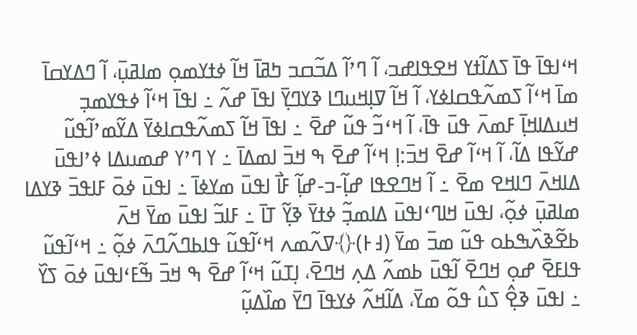ߞߵߊߟߊ߫ ߟߊ߫ ߖߡߊ߬ߙߌ ߞߐߟߊߝߏ، ߊ߬ ߣߴߊ߬ ߡߏ߬ߛߏ ߤߥߊ߫ ߞߊ߬ ߦߙߌߘߋ߲ ߘߊߥߎ߲߫، ߊ߬ ߣߡߌߛߊ߫ ߘߊ߫ ߞߵߊ߬ ߖߘߍ߬ߟߛߊߦߌ، ߊ߬ ߞߊ߬ ߜߊ߲ߞߎߣߊ ߢߌߣߌ߲߫ ߊߟߊ߫ ߝߍ߬ ߸ ߊߟߊ߫ ߞߵߊ߬ ߦߟߌߘߏ߲ ߞߎߡߊߞߊ߲߫ ߓߘߍ߫ ߟߎ߫ ߟߊ߫، ߊ߬ ߞߵߏ߬ ߟߎ߬ ߝߐ߫ ߸ ߊߟߊ߫ ߞߊ߬ ߖߘߍ߬ߟߛߊߦߌ߫ ߡߌ߬ߘߴߊ߬ߟߎ߬ ߝߌ߬ߟߊ ߡߊ߬، ߊ߬ ߞߵߊ߬ ߝߐ߫ ߞߏ߫:ߊ߲ ߞߵߊ߬ ߝߐ߫ ߒ ߞߏ߫ ߊߘߡߊ߫ ߸ ߌ ߣߴߌ ߝߘߎߡߊ ߦߴߊߟߎ߫ ߡߊߞߍ߫ ߣߊߞߐ ߘߐ߫ ߸ ߊ߬ ߞߣߐߟߊ ߝߊ߲߬-ߏ-ߝߊ߲߬ ߓߊ߯ ߊߟߎ߫ ߘߌߦߊ߫ ߸ ߊߟߎ߫ ߦߋ߫ ߓߊߟߏ߫ ߢߌߡߊ ߘߊߥߎ߲߫ ߦߋ߲߬، ߊߟߎ߫ ߞߊߣߵߊߟߎ߫ ߡߊߘߏ߲߬ ߦߙߌ߫ ߢߌ߲߬ ߠߊ߫ ߸ ߓߊߏ߬ ߊߟߎ߫ ߘߌ߫ ߞߍ߫ ߕߐ߬ߢߍ߰ߒߕߋ ߟߎ߬ ߘߏ߫ ߘߌ߫ (߃߅)﴿﴾ߜߍ߬ߘߍ ߞߵߊ߬ߟߎ߬ ߟߊߕߣߍ߬ߣߍ߫ ߦߋ߲߬ ߸ ߞߵߊ߬ߟߎ߬ ߟߊߓߐ߫ ߝߋ߲ ߞߣߐ߫ ߊ߬ߟߎ߫ ߕߘߍ߬ ߡߍ߲ ߞߣߐ߫، ߊ߲ߠߎ߬ ߞߵߊ߬ ߝߐ߫ ߒ ߞߏ߫ ߒ߬ߓߵߊߟߎ߫ ߦߋ߫ ߖߌ߰ ߸ ߊߟߎ߫ ߢߐ߲߮ ߖߎ߮ ߟߋ߬ ߘߌ߫، ߡߊ߬ߞߍ߬ ߦߌߟߊ߫ ߣߌ߫ ߘߊ߰ߡߎ߲߬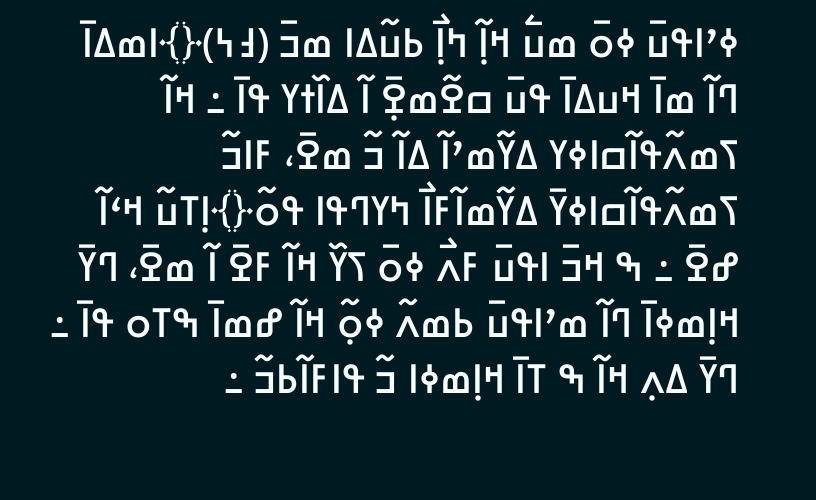ߦߴߊߟߎ߫ ߦߋ߫ ߘߎ߱ ߞߊ߲߬ ߤߊ߲߯ ߕߎ߬ߡߊ ߘߏ߫ (߃߆)﴿﴾ߊߘߡߊ߫ ߣߊ߬ ߘߊ߫ ߞߎߡߊ߫ ߟߎ߫ ߛߐ߬ߘߐ߲߫ ߊ߬ ߡߊ߰ߙߌ ߟߊ߫ ߸ ߞߊ߬ ߖߘߍ߬ߟߊ߬ߛߊߦߌ ߡߌ߬ߘߴߊ߬ ߡߊ߬ ߏ߬ ߘߐ߫، ߓߊߏ߬ ߖߘߍ߬ߟߊ߬ߛߊߦߌ߫ ߡߌ߬ߘߊ߬ߓߊ߯ ߤߌߣߟߊ ߟߋ߬﴿﴾ߊ߲ߠߎ߬ ߞߵߊ߬ ߝߐ߫ ߸ ߒ ߞߏ߫ ߊߟߎ߫ ߓߍ߯ ߦߋ߫ ߖߌ߰ ߞߊ߬ ߓߐ߫ ߊ߬ ߘߐ߫، ߣߌ߫ ߞߊ߲ߘߦߊ߫ ߣߊ߬ ߘߴߊߟߎ߫ ߕߘߍ߬ ߦߋ߲߬ ߞߊ߬ ߝߘߊ߫ ߒߠߋ ߟߊ߫ ߸ ߣߌ߫ ߡߍ߲ ߞߊ߬ ߒ ߠߊ߫ ߞߊ߲ߘߦߊ ߏ߬ ߟߊߓߊ߬ߕߏ߬ ߸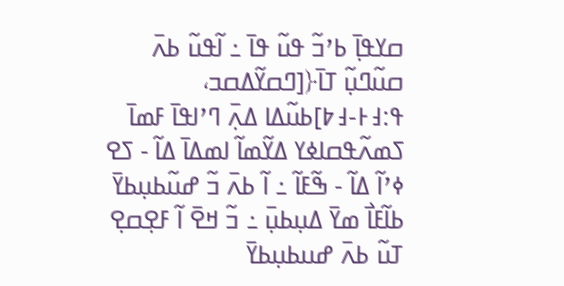ߛߌߟߊ߲߫ ߕߴߏ߬ ߟߎ߬ ߟߊ߫ ߸ ߊ߬ߟߎ߬ ߕߍ߫ ߛߎ߬ߣߎ߲߬ ߠߊ߫﴿[ߣߛߌ߬ߡߛߏ، ߟ:߃߅-߃߈]ߕߎ߬ߡߊ ߡߍ߲߫ ߣߴߊߟߊ߫ ߓߘߊ߫ ߖߘߍ߬ߟߛߊߦߌ ߡߌ߬ߘߊ߬ ߊߘߡߊ߫ ߡߊ߬ - ߖߐ ߦߴߊ߬ ߡߊ߬ - ߒ߬ߓߊ߬ ߸ ߊ߬ ߕߍ߫ ߏ߬ ߝߎ߬ߕߎ߲ߕߌ߫ ߕߊ߬ߓߊ߯ ߘߌ߫ ߡߎ߲ߕߎ߲߫ ߸ ߏ߬ ߞߐ߫ ߊ߬ ߓߐ߲ߛߐ߲ ߠߎ߬ ߕߍ߫ ߝߎߕߎ߲ߕߌ߫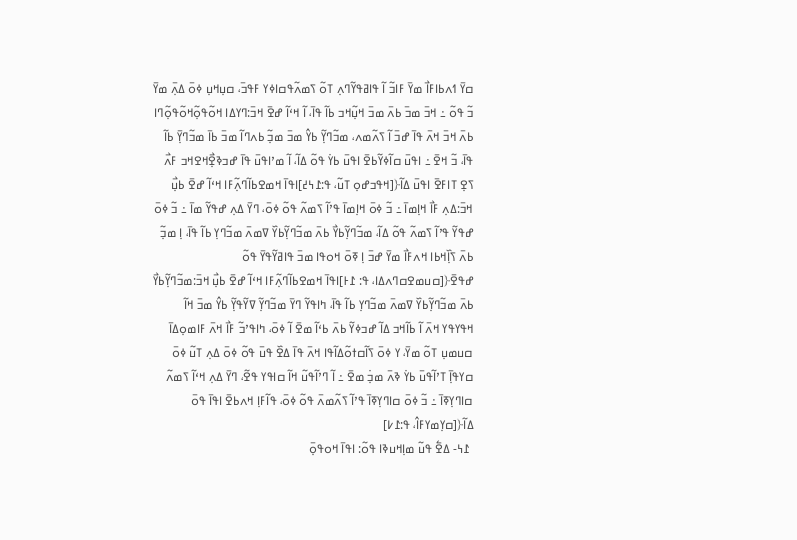ߛߌ߫ ߗߍߕߊߓߊ߯ ߘߌ߫ ߓߊߏ߬ ߊ߬ ߟߊߥߟߌ߬ߣߍ߲ ߠߋ߬ ߖߘߍ߬ߟߛߊߦߌ ߓߟߏ߫، ߛߎ߲ߞߎ߲ ߦߋ߫ ߡߍ߲߫ ߘߌ߫ ߏ߬ ߟߋ߬ ߸ ߞߏ߫ ߘߏ߫ ߕߍ߫ ߘߏ߫ ߞߎ߲߬ߞߏ ߕߊ߬ ߟߊ߫، ߊ߬ ߞߵߊ߬ ߝߐ߫ ߞߏ߫:ߣߌߡߊ ߞߋ߬ߟߋ߲߬ߞߋ߬ߟߋ߲߬ߣߊ ߕߍ߫ ߞߏ߫ ߞߍ߫ ߟߊ߫ ߝߏ߫ ߊ߬ ߖߍ߬ߘߍ، ߘߏ߬ߣߌ߲߬ ߕߌ߮ ߘߏ߫ ߘߏ߲߬ ߕߍߣߊ߬ ߘߏ߫ ߕߊ߫ ߘߏ߬ߣߌ߲߫ ߕߊ߬ ߟߊ߫، ߏ߬ ߞߐ߫ ߸ ߊߟߎ߫ ߛߊ߬ߦߌ߬ߕߐ߫ ߊߟߎ߫ ߕߌ߭ ߟߋ߬ ߡߊ߬، ߊ߬ ߘߴߊߟߎ߫ ߟߊ߫ ߝߏߢߐ߲߯ߞߐߞߏ ߓߍ߯ ߖߐ߲ ߠߊߓߐ߫ ߊߟߎ߫ ߡߊ߬﴿[ߞߟߏߝߋ߲ ߠߎ߬، ߟ:߁߆߄]ߊߟߊ߫ ߞߘߐߕߊ߬ߣߍ߲߬ߓߊ ߞߵߊ߬ ߝߐ߫ ߕߎ߲߯ ߞߏ߫:ߡߍ߲ ߓߊ߯ ߞߊ߲ߘߊ߫ ߸ ߏ߬ ߦߋ߫ ߞߊ߲ߘߊ߫ ߟߴߊ߬ ߖߘߍ߬ ߟߋ߬ ߦߋ߫، ߣߌ߫ ߡߍ߲ ߝߟߌ߬ ߘߊ߫ ߸ ߏ߬ ߦߋ߫ ߝߟߌ߬ ߟߴߊ߬ ߖߘߍ߬ ߟߋ߬ ߡߊ߬، ߘߏ߬ߣߌ߲߬ߕߌ߯ ߕߍ߫ ߘߏ߬ߣߌ߲߬ߕߌ߰ ߜߘߍ߫ ߘߏ߬ߣߌ߲ ߕߊ߬ ߟߊ߫، ߊ߲ ߘߏ߲߬ ߕߍ߫ ߖߊ߲߰ߞߕߊ ߞߍߓߊ߯ ߘߌ߫ ߝߏ߫ ߊ߲ ߧߋ߫ ߞߋߟߊ ߘߏ߫ ߟߊߥߌ߬ߟߌ߫ ߟߋ߬ ߝߟߐ߫﴿[ߛߎߘߐߛߣߍߡߊ، ߟ: ߁߅]ߊߟߊ߫ ߞߘߐߕߊ߬ߣߍ߲߬ߓߊ ߞߵߊ߬ ߝߐ߫ ߕߎ߲߯ ߞߏ߫:ߘߏ߬ߣߌ߲߬ߕߌ߯ ߕߍ߫ ߘߏ߬ߣߌ߲߬ߕߌ߰ ߜߘߍ߫ ߘߏ߬ߣߌ߲ ߕߊ߬ ߟߊ߫، ߤߊߟߌ߬ ߣߌ߫ ߘߏ߬ߣߌ߲߬ ߜߌ߬ߟߌ߲߬ ߕߌ߮ ߘߏ߫ ߞߊ߬ ߞߟߌߟߌ ߞߍ߫ ߊ߬ ߕߊ߬ߞߏ ߡߊ߬ ߝߏߦߌ߬ ߕߍ߫ ߕߵߊ߬ ߘߐ߫ ߊ߬ ߦߋ߫، ߤߊߟߴߏ߬ ߓߊ߯ ߞߍ߫ ߓߊߘߋ߲ߡߊ߫ ߛߎߘߎ߲ ߠߋ߬ ߘߌ߫، ߌ ߦߋ߫ ߖߊ߬ߛߙߋ߬ߡߊ߬ߟߊ ߞߍ߫ ߟߊ߫ ߡߐ߰ ߟߎ߫ ߟߋ߬ ߦߋ߫ ߡߍ߲ ߠߎ߬ ߦߋ߫ ߛߌߟߊ߲߫ ߠߴߊ߬ߟߎ߫ ߕߌ߭ ߢߍ߫ ߘߏ߲߭ ߘߐ߫ ߸ ߊ߬ ߣߴߊ߬ߟߎ߬ ߞߊ߬ ߛߊߟߌ ߟߐ߬، ߣߌ߫ ߡߍ߲ ߞߵߊ߬ ߖߘߍ߬ ߛߊߣߌ߲ߧߊ߫ ߸ ߏ߬ ߦߋ߫ ߛߊߣߌ߲ߧߊ߫ ߟߴߊ߬ ߖߍ߬ߘߍ߫ ߟߋ߬ ߦߋ߫، ߟߊ߬ߓߊ߲ ߞߍߕߐ߫ ߊߟߊ߫ ߟߋ߫ ߡߊ߬﴿[ߛߌ߲ߘߌߓߊ߮، ߟ:߁߇]
 ߁߆- ߡߐ߱ ߟߎ߬ ߘߊ߲ߞߎߢߊ ߟߋ߬: ߊߟߊ߫ ߞߋߟߋ߲߫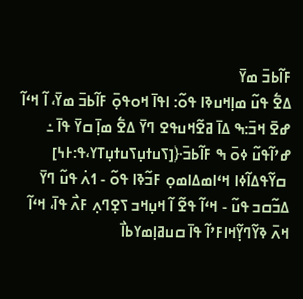ߓߊ߬ߕߏ߫ ߘߌ߫
ߡߐ߱ ߟߎ߬ ߘߊ߲ߞߎߢߊ ߟߋ߬: ߊߟߊ߫ ߞߋߟߋ߲߫ ߓߊ߬ߕߏ߫ ߘߌ߫، ߊ߬ ߞߵߊ߬ ߝߐ߫ ߞߏ߫:ߒ ߡߊ߫ ߥߐ߬ߞߎߟߐ ߣߌ߫ ߡߐ߱ ߘߊ߲߫ ߛߌ߫ ߟߊ߫ ߸ ߝߴߊ߬ߟߎ߬ ߦߋ߫ ߒ ߓߊ߬ߕߏ߫﴿[ߖߎߙߎ߲ߖߎߙߎ߲ߠߌ،ߟ:߅߆]
 ߛߌ߬ߟߡߊ߬ߦߊ ߞߵߊߘߡߊߘߋ߲ ߓߏ߬ߢߊ ߟߋ߬ - ߗߍ߭ ߟߎ߬ ߣߌ߫ ߡߏ߬ߛߏ ߟߎ߬ - ߞߵߊ߬ ߟߐ߬ ߊ߬ ߞߎ߲ߞߏ ߖߐ߲ߣߍ߲ ߓߍ߯ ߟߊ߫، ߞߵߊ߬ ߞߍ߫ ߢߌ߬ߣߌ߲߬ߞߊߓߴߊ߬ ߟߊ߫ ߛߎߥߊ߲ߘߌߕߊ߯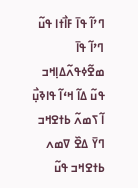ߣߴߊ߬ ߟߊ߫ ߓߊ߯ߙߊ ߟߎ߬ ߣߴߊ߬ ߟߊ߫ ߘߐ߬ߦߟߍ߬ߡߊ߲ߞߏ ߟߎ߬ ߡߊ߬ ߞߵߊ߬ ߟߊߢߎ߲߯ ߊ߬ ߖߘߍ߬ ߕߙߐߞߏ ߣߌ߫ ߡߐ߰ ߜߘߍ ߕߙߐߞߏ ߟߎ߬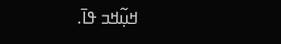ߞߎ߲߬ߞߏ ߟߊ߫.